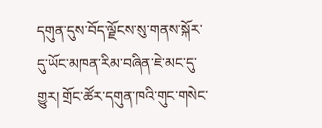དགུན་དུས་བོད་ལྗོངས་སུ་གནས་སྐོར་དུ་ཡོང་མཁན་རིམ་བཞིན་ཇེ་མང་དུ་གྱུར། གྲོང་ཚོར་དགུན་ཁའི་གུང་གསེང་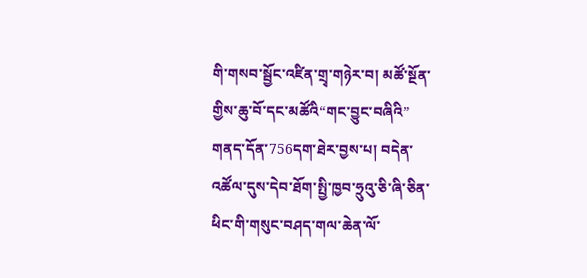གི་གསབ་སྦྱོང་འཛིན་གྲྭ་གཉེར་བ། མཚོ་སྔོན་གྱིས་ཆུ་བོ་དང་མཚོའི“གང་བྱུང་བཞིའི” གནད་དོན་756དག་ཐེར་བྱས་པ། བདེན་འཚོལ་དུས་དེབ་ཐོག་སྤྱི་ཁྱབ་ཧྲུའུ་ཅི་ཞི་ཅིན་ཕིང་གི་གསུང་བཤད་གལ་ཆེན་ལོ་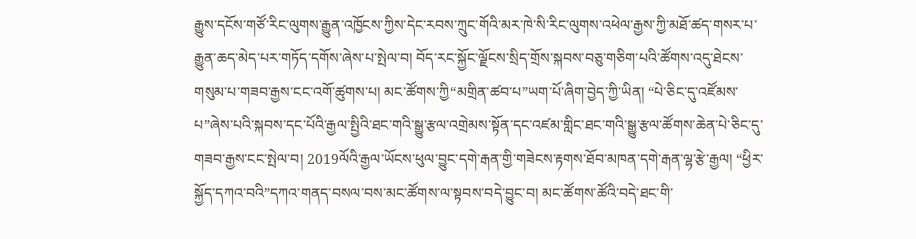རྒྱུས་དངོས་གཙོ་རིང་ལུགས་རྒྱུན་འཁྱོངས་ཀྱིས་དེང་རབས་ཀྲུང་གོའི་མར་ཁེ་སི་རིང་ལུགས་འཕེལ་རྒྱས་ཀྱི་མཐོ་ཚད་གསར་པ་རྒྱུན་ཆད་མེད་པར་གཏོད་དགོས་ཞེས་པ་སྤེལ་བ། བོད་རང་སྐྱོང་ལྗོངས་སྲིད་གྲོས་སྐབས་བཅུ་གཅིག་པའི་ཚོགས་འདུ་ཐེངས་གསུམ་པ་གཟབ་རྒྱས་ངང་འགོ་ཚུགས་པ། མང་ཚོགས་ཀྱི“མགྲིན་ཚབ་པ”ཡག་པོ་ཞིག་བྱེད་ཀྱི་ཡིན། “པེ་ཅིང་དུ་འཛོམས་པ”ཞེས་པའི་སྐབས་དང་པོའི་རྒྱལ་སྤྱིའི་ཐང་གའི་སྒྱུ་རྩལ་འགྲེམས་སྟོན་དང་འཛམ་གླིང་ཐང་གའི་སྒྱུ་རྩལ་ཚོགས་ཆེན་པེ་ཅིང་དུ་གཟབ་རྒྱས་ངང་སྤེལ་བ། 2019ལོའི་རྒྱལ་ཡོངས་ཕུལ་བྱུང་དགེ་རྒན་གྱི་གཟེངས་རྟགས་ཐོབ་མཁན་དགེ་རྒན་ལྷ་རྩེ་རྒྱལ། “ཕྱིར་སྐྱོད་དཀའ་བའི”དཀའ་གནད་བསལ་བས་མང་ཚོགས་ལ་སྟབས་བདེ་བྱུང་བ། མང་ཚོགས་ཚོའི་བདེ་ཐང་གི་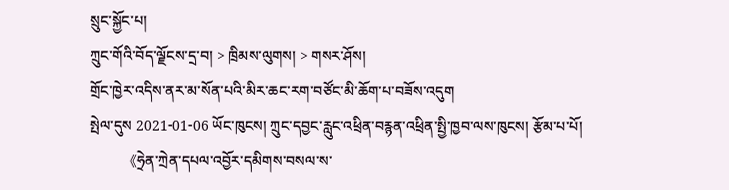སྲུང་སྐྱོང་པ།
ཀྲུང་གོའི་བོད་ལྗོངས་དྲ་བ། > ཁྲིམས་ལུགས། > གསར་ཤོས།
གྲོང་ཁྱེར་འདིས་ནར་མ་སོན་པའི་མིར་ཆང་རག་བཙོང་མི་ཆོག་པ་བཟོས་འདུག
སྤེལ་དུས 2021-01-06 ཡོང་ཁུངས། ཀྲུང་དབྱང་རླུང་འཕྲིན་བརྙན་འཕྲིན་སྤྱི་ཁྱབ་ལས་ཁུངས། རྩོམ་པ་པོ།
           《ཧྲེན་ཀྲེན་དཔལ་འབྱོར་དམིགས་བསལ་ས་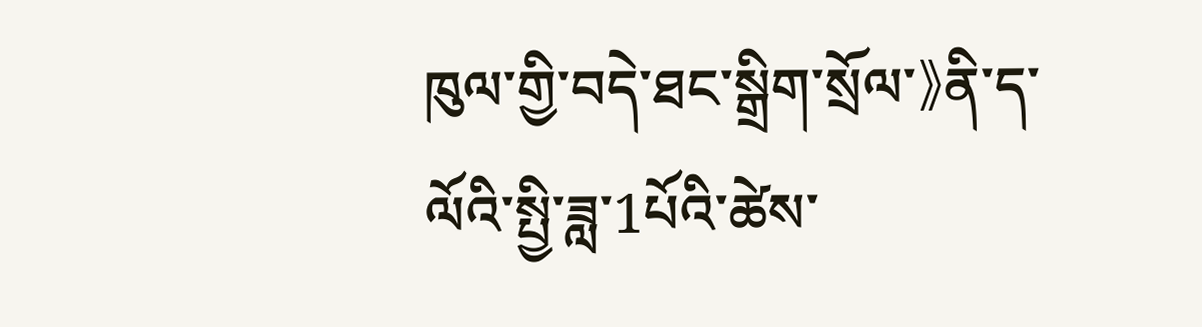ཁུལ་གྱི་བདེ་ཐང་སྒྲིག་སྲོལ་》ནི་ད་ལོའི་སྤྱི་ཟླ་1པོའི་ཚེས་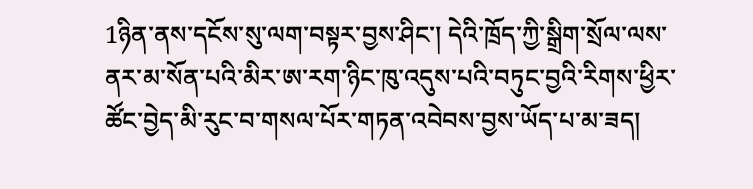1ཉིན་ནས་དངོས་སུ་ལག་བསྟར་བྱས་ཤིང་། དེའི་ཁྲོད་ཀྱི་སྒྲིག་སྲོལ་ལས་ནར་མ་སོན་པའི་མིར་ཨ་རག་ཉིང་ཁུ་འདུས་པའི་བཏུང་བྱའི་རིགས་ཕྱིར་ཚོང་བྱེད་མི་རུང་བ་གསལ་པོར་གཏན་འབེབས་བྱས་ཡོད་པ་མ་ཟད།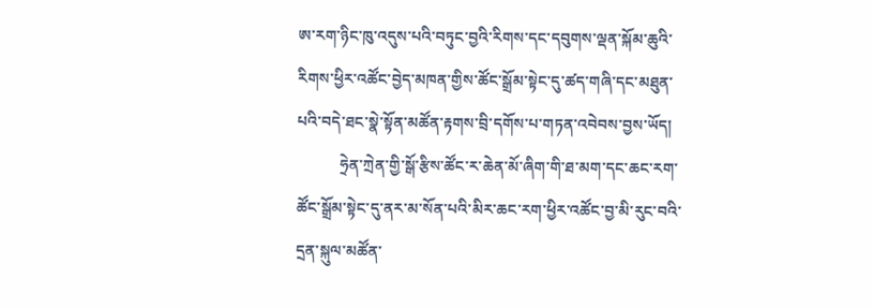ཨ་རག་ཉིང་ཁུ་འདུས་པའི་བཏུང་བྱའི་རིགས་དང་དབུགས་ལྡན་སྐོམ་ཆུའི་རིགས་ཕྱིར་འཚོང་བྱེད་མཁན་གྱིས་ཚོང་སྒྲོམ་སྟེང་དུ་ཚད་གཞི་དང་མཐུན་པའི་བདེ་ཐང་སྣེ་སྟོན་མཚོན་རྟགས་བྲི་དགོས་པ་གཏན་འབེབས་བྱས་ཡོད།
           ཧྲེན་ཀྲེན་གྱི་སྒོ་རྩིས་ཚོང་ར་ཆེན་མོ་ཞིག་གི་ཐ་མག་དང་ཆང་རག་ཚོང་སྒྲོམ་སྟེང་དུ་ནར་མ་སོན་པའི་མིར་ཆང་རག་ཕྱིར་འཚོང་བྱ་མི་རུང་བའི་དྲན་སྐུལ་མཚོན་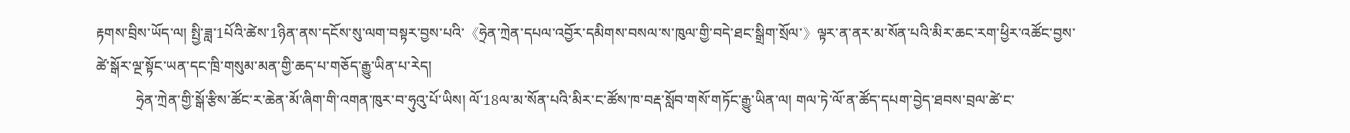རྟགས་བྲིས་ཡོད་ལ། སྤྱི་ཟླ་1པོའི་ཚེས་1ཉིན་ནས་དངོས་སུ་ལག་བསྟར་བྱས་པའི་《ཧྲེན་ཀྲེན་དཔལ་འབྱོར་དམིགས་བསལ་ས་ཁུལ་གྱི་བདེ་ཐང་སྒྲིག་སྲོལ་》ལྟར་ན་ནར་མ་སོན་པའི་མིར་ཆང་རག་ཕྱིར་འཚོང་བྱས་ཚེ་སྒོར་ལྔ་སྟོང་ཡན་དང་ཁྲི་གསུམ་མན་གྱི་ཆད་པ་གཅོད་རྒྱུ་ཡིན་པ་རེད།
           ཧྲེན་ཀྲེན་གྱི་སྒོ་རྩིས་ཚོང་ར་ཆེན་མོ་ཞིག་གི་འགན་ཁུར་བ་ཧུའུ་པོ་ཡིས། ལོ་18ལ་མ་སོན་པའི་མིར་ང་ཚོས་ཁ་བརྡ་སློབ་གསོ་གཏོང་རྒྱུ་ཡིན་ལ། གལ་ཏེ་ལོ་ན་ཚོད་དཔག་བྱེད་ཐབས་བྲལ་ཚེ་ང་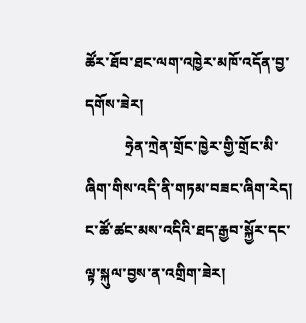ཚོར་ཐོབ་ཐང་ལག་འཁྱེར་མཁོ་འདོན་བྱ་དགོས་ཟེར།
           ཧྲེན་ཀྲེན་གྲོང་ཁྱེར་གྱི་གྲོང་མི་ཞིག་གིས་འདི་ནི་གཏམ་བཟང་ཞིག་རེད། ང་ཚོ་ཚང་མས་འདིའི་ཐད་རྒྱབ་སྐྱོར་དང་ལྟ་སྐུལ་བྱས་ན་འགྲིག་ཟེར།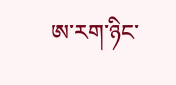ཨ་རག་ཉིང་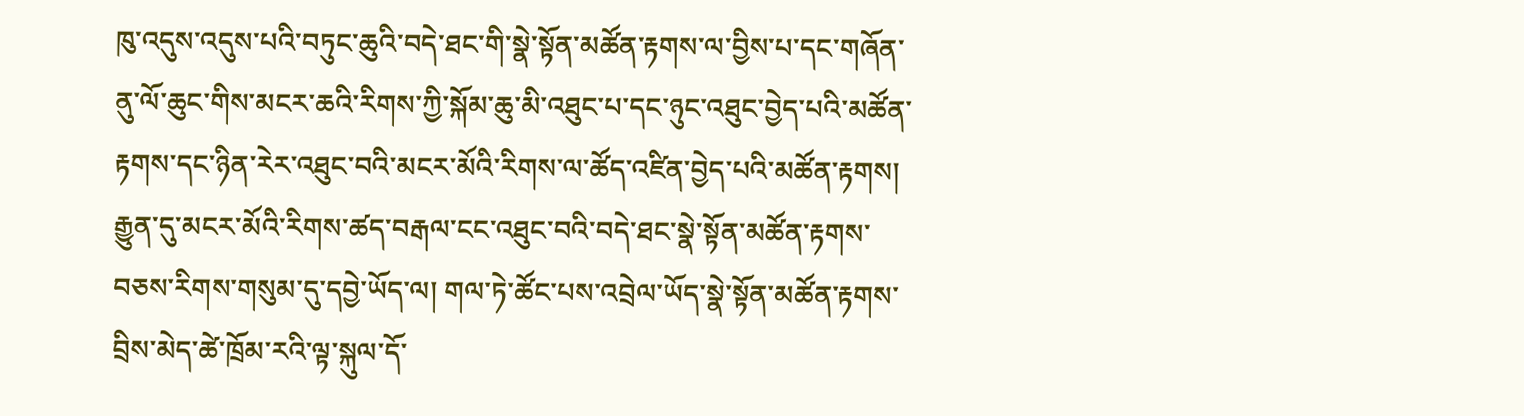ཁུ་འདུས་འདུས་པའི་བཏུང་ཆུའི་བདེ་ཐང་གི་སྣེ་སྟོན་མཚོན་རྟགས་ལ་བྱིས་པ་དང་གཞོན་ནུ་ལོ་ཆུང་གིས་མངར་ཆའི་རིགས་ཀྱི་སྐོམ་ཆུ་མི་འཐུང་པ་དང་ཉུང་འཐུང་བྱེད་པའི་མཚོན་རྟགས་དང་ཉིན་རེར་འཐུང་བའི་མངར་མོའི་རིགས་ལ་ཚོད་འཛིན་བྱེད་པའི་མཚོན་རྟགས། རྒྱུན་དུ་མངར་མོའི་རིགས་ཚད་བརྒལ་ངང་འཐུང་བའི་བདེ་ཐང་སྣེ་སྟོན་མཚོན་རྟགས་བཅས་རིགས་གསུམ་དུ་དབྱེ་ཡོད་ལ། གལ་ཏེ་ཚོང་པས་འབྲེལ་ཡོད་སྣེ་སྟོན་མཚོན་རྟགས་བྲིས་མེད་ཚེ་ཁྲོམ་རའི་ལྟ་སྐུལ་དོ་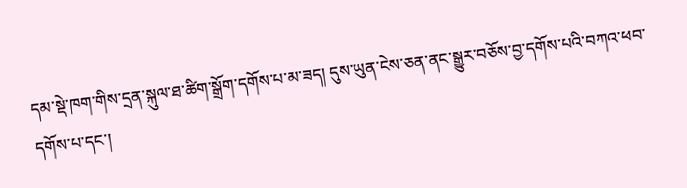དམ་སྡེ་ཁག་གིས་དྲན་སྐུལ་ཐ་ཚིག་སྒྲོག་དགོས་པ་མ་ཟད། དུས་ཡུན་ངེས་ཅན་ནང་སྒྱུར་བཅོས་བྱ་དགོས་པའི་བཀའ་ཕབ་དགོས་པ་དང་།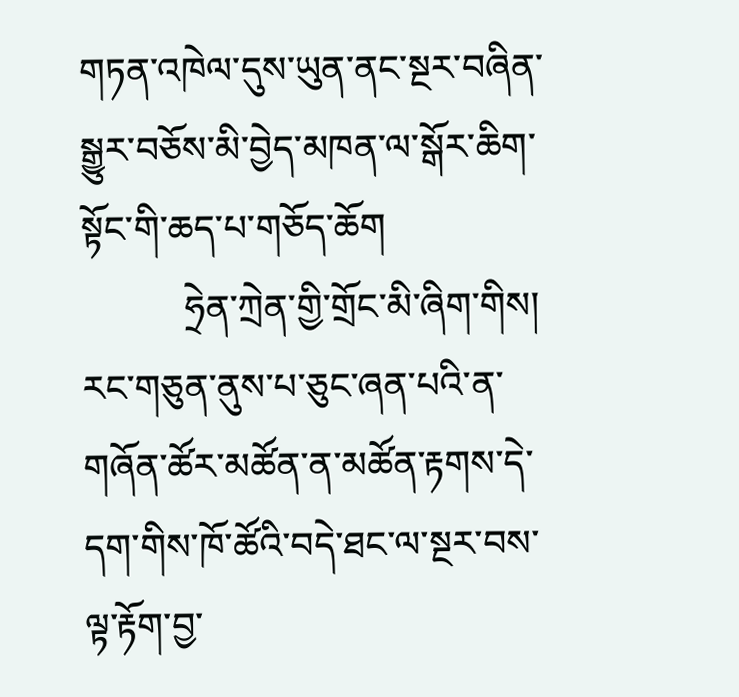གཏན་འཁེལ་དུས་ཡུན་ནང་སྔར་བཞིན་སྒྱུར་བཅོས་མི་བྱེད་མཁན་ལ་སྒོར་ཆིག་སྟོང་གི་ཆད་པ་གཅོད་ཆོག
           ཧྲེན་ཀྲེན་གྱི་གྲོང་མི་ཞིག་གིས། རང་གཅུན་ནུས་པ་ཅུང་ཞན་པའི་ན་གཞོན་ཚོར་མཚོན་ན་མཚོན་རྟགས་དེ་དག་གིས་ཁོ་ཚོའི་བདེ་ཐང་ལ་སྔར་བས་ལྟ་རྟོག་བྱ་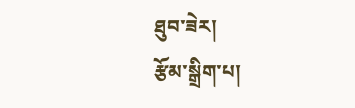ཐུབ་ཟེར།
རྩོམ་སྒྲིག་པ།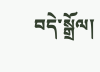བདེ་སྒྲོལ།